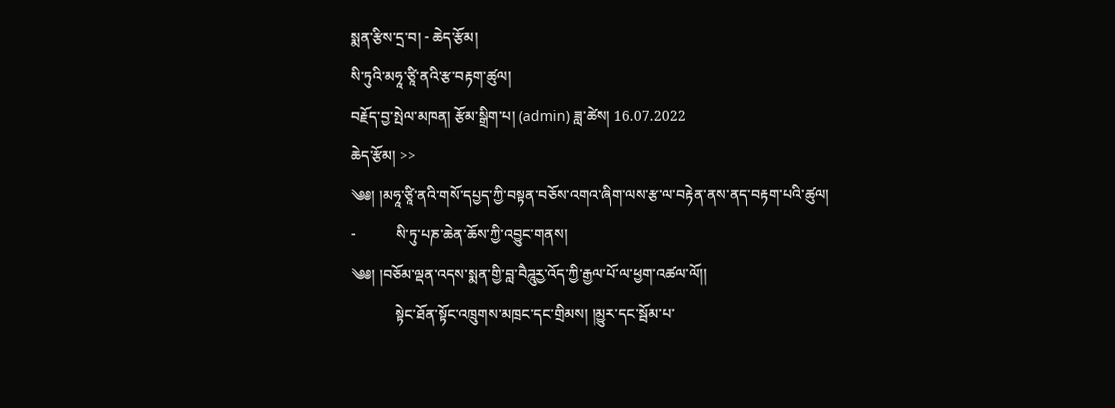སྨན་རྩིས་དྲ་བ། - ཆེད་རྩོམ།
སི་ཏུའི་མཧཱ་ཙཱི་ནའི་རྩ་བརྟག་ཚུལ།
བརྗོད་བྱ་སྤེལ་མཁན། རྩོམ་སྒྲིག་པ། (admin) ཟླ་ཚེས། 16.07.2022
ཆེད་རྩོམ། >>
༄༅། །མཧཱ་ཙཱི་ནའི་གསོ་དཔྱད་ཀྱི་བསྟན་བཅོས་འགའ་ཞིག་ལས་རྩ་ལ་བརྟེན་ནས་ནད་བརྟག་པའི་ཚུལ།
-           སི་ཏུ་པཎ་ཆེན་ཆོས་ཀྱི་འབྱུང་གནས།
༄༅། །བཅོམ་ལྡན་འདས་སྨན་གྱི་བླ་བཻཌཱུརྱ་འོད་ཀྱི་རྒྱལ་པོ་ལ་ཕྱག་འཚལ་ལོ།།
            སྟེང་ཐོན་སྟོང་འཁྲུགས་མཁྲང་དང་གྲིམས། །མྱུར་དང་སྦོམ་པ་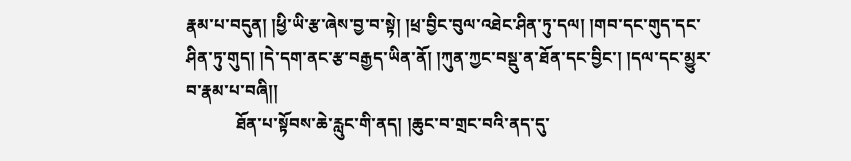རྣམ་པ་བདུན། །ཕྱི་ཡི་རྩ་ཞེས་བྱ་བ་སྟེ། །ཕྲ་བྱིང་བུལ་འཐེང་ཤིན་ཏུ་དལ། །གབ་དང་གུད་དང་ཤིན་ཏུ་གུད། །དེ་དག་ནང་རྩ་བརྒྱད་ཡིན་ནོ། །ཀུན་ཀྱང་བསྡུ་ན་ཐོན་དང་བྱིང་། །དལ་དང་མྱུར་བ་རྣམ་པ་བཞི།།
            ཐོན་པ་སྟོབས་ཆེ་རླུང་གི་ནད། །ཆུང་བ་གྲང་བའི་ནད་དུ་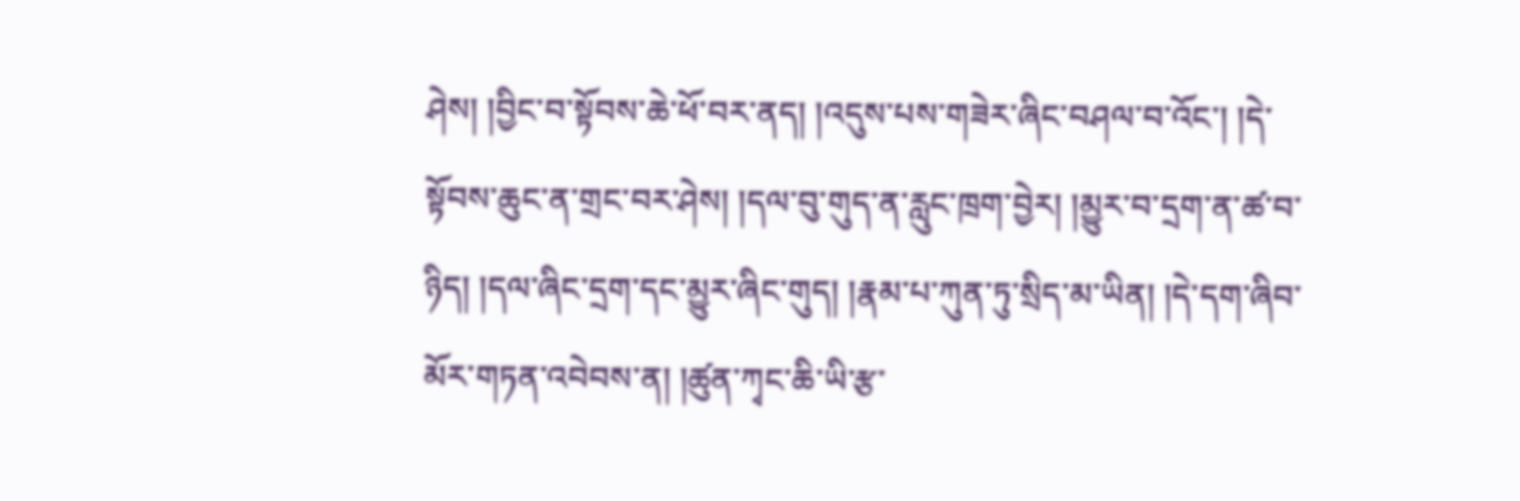ཤེས། །བྱིང་བ་སྟོབས་ཆེ་ཕོ་བར་ནད། །འདུས་པས་གཟེར་ཞིང་བཤལ་བ་འོང་། །དེ་སྟོབས་ཆུང་ན་གྲང་བར་ཤེས། །དལ་བུ་གུད་ན་རླུང་ཁྲག་བྱེར། །མྱུར་བ་དྲག་ན་ཚ་བ་ཉིད། །དལ་ཞིང་དྲག་དང་མྱུར་ཞིང་གུད། །རྣམ་པ་ཀུན་ཏུ་སྲིད་མ་ཡིན། །དེ་དག་ཞིབ་མོར་གཏན་འབེབས་ན། །ཚུན་ཀྭང་ཆི་ཡི་རྩ་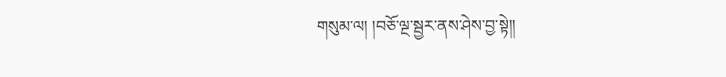གསུམ་ལ། །བཅོ་ལྔ་སྦྱར་ནས་ཤེས་བྱ་སྟེ།།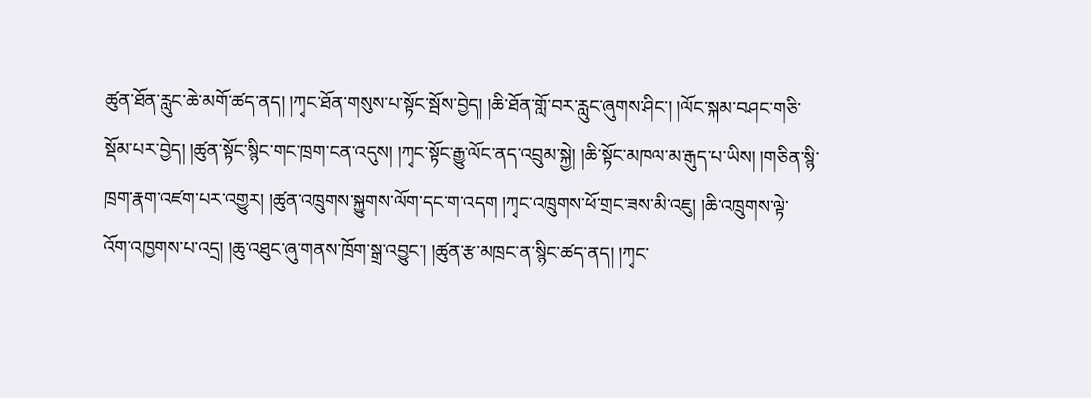ཚུན་ཐོན་རླུང་ཆེ་མགོ་ཚད་ནད། །ཀྭང་ཐོན་གསུས་པ་སྟོང་སྦོས་བྱེད། །ཆི་ཐོན་གློ་བར་རླུང་ཞུགས་ཤིང་། །ལོང་སྐམ་བཤང་གཅི་སྡོམ་པར་བྱེད། །ཚུན་སྟོང་སྙིང་གང་ཁྲག་ངན་འདུས། །ཀྭང་སྟོང་རྒྱུ་ལོང་ནད་འབྲུམ་སྐྱེ། །ཆི་སྟོང་མཁལ་མ་རྒུད་པ་ཡིས། །གཅིན་སྙི་ཁྲག་རྣག་འཛག་པར་འགྱུར། །ཚུན་འཁྲུགས་སྐྱུགས་ལོག་དང་ག་འདག །ཀྭང་འཁྲུགས་ཕོ་གྲང་ཟས་མི་འཇུ། །ཆི་འཁྲུགས་ལྟེ་འོག་འཁྱགས་པ་འདྲ། །ཆུ་འཐུང་ཞུ་གནས་ཁྲོག་སྒྲ་འབྱུང་། །ཚུན་རྩ་མཁྲང་ན་སྙིང་ཚད་ནད། །ཀྭང་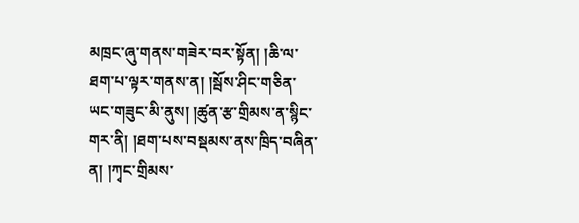མཁྲང་ཞུ་གནས་གཟེར་བར་སྟོན། །ཆི་ལ་ཐག་པ་ལྟར་གནས་ན། །སྦོས་ཤིང་གཅིན་ཡང་གཟུང་མི་ནུས། །ཚུན་རྩ་གྲིམས་ན་སྙིང་གར་ནི། །ཐག་པས་བསྡམས་ནས་ཁྲིད་བཞིན་ན། །ཀྭང་གྲིམས་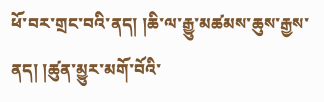ཕོ་བར་གྲང་བའི་ནད། །ཆི་ལ་རྒྱུ་མཚམས་ཆུས་རྒྱས་ནད། །ཚུན་མྱུར་མགོ་བོའི་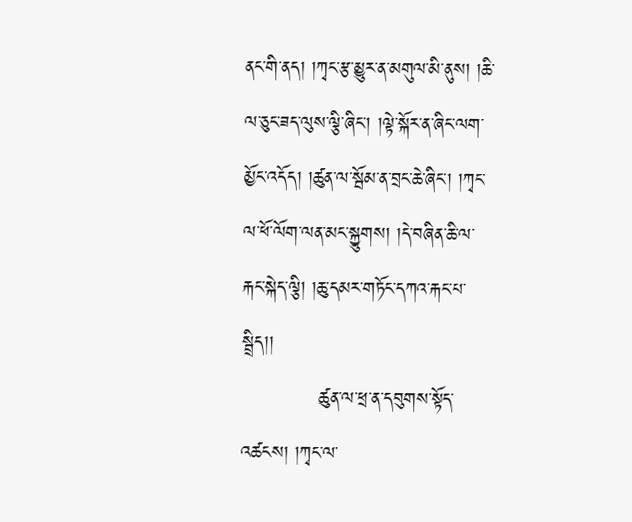ནང་གི་ནད། །ཀྭང་རྩ་མྱུར་ན་མགུལ་མི་ནུས། །ཆི་ལ་ཅུང་ཟད་ལུས་ལྕི་ཞིང་། །ལྟེ་སྐོར་ན་ཞིང་ལག་མྱོང་འདོད། །ཚུན་ལ་སྦོམ་ན་བྲང་ཆེ་ཞིང་། །ཀྭང་ལ་ཕོ་ལོག་ལན་མང་སྐྱུགས། །དེ་བཞིན་ཆི་ལ་རྐང་སྐེད་ལྕི། །ཆུ་དམར་གཏོང་དཀའ་རྐང་པ་སྦྲིད།།
            ཚུན་ལ་ཕྲ་ན་དབུགས་སྟོད་འཚངས། །ཀྭང་ལ་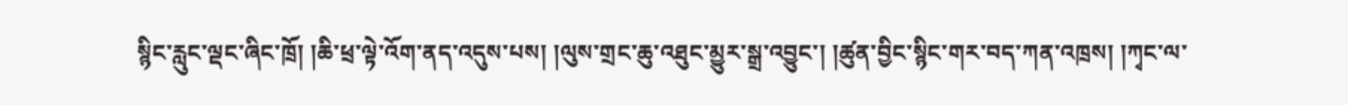སྙིང་རླུང་ལྡང་ཞིང་ཁྲོ། །ཆི་ཕྲ་ལྟེ་འོག་ནད་འདུས་པས། །ལུས་གྲང་ཆུ་འཐུང་མྱུར་སྒྲ་འབྱུང་། །ཚུན་བྱིང་སྙིང་གར་བད་ཀན་འཁྲས། །ཀྭང་ལ་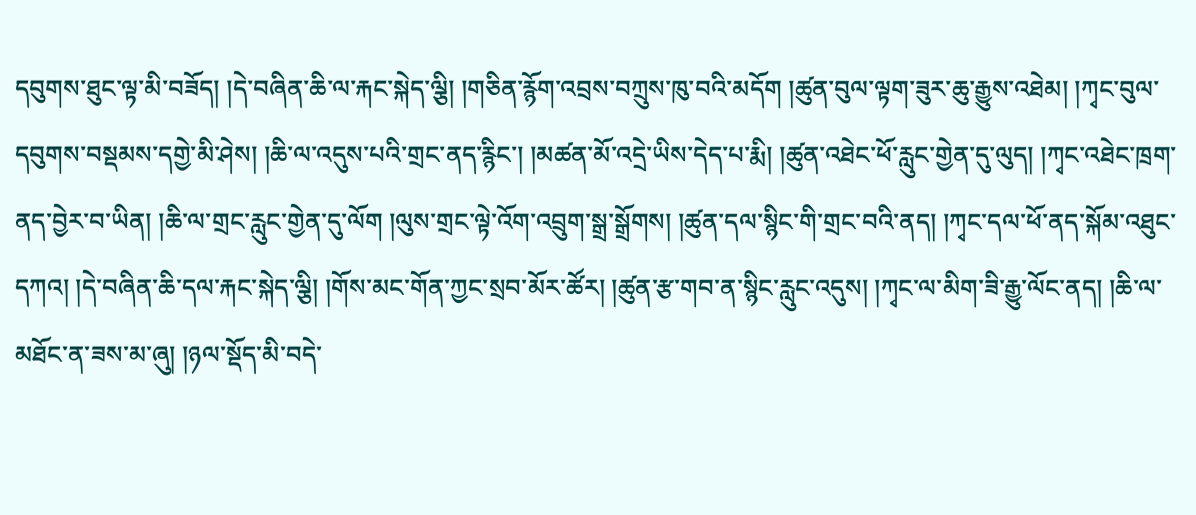དབུགས་ཐུང་ལྟ་མི་བཟོད། །དེ་བཞིན་ཆི་ལ་རྐང་སྐེད་ལྕི། །གཅིན་རྙོག་འབྲས་བཀྲུས་ཁུ་བའི་མདོག །ཚུན་བུལ་ལྟག་ཟུར་ཆུ་རྒྱུས་འཐེམ། །ཀྭང་བུལ་དབུགས་བསྡམས་དགྱེ་མི་ཤེས། །ཆི་ལ་འདུས་པའི་གྲང་ནད་རྙིང་། །མཚན་མོ་འདྲེ་ཡིས་དེད་པ་རྨི། །ཚུན་འཐེང་ཕོ་རླུང་གྱེན་དུ་ལུད། །ཀྭང་འཐེང་ཁྲག་ནད་བྱེར་བ་ཡིན། །ཆི་ལ་གྲང་རླུང་གྱེན་དུ་ལོག །ལུས་གྲང་ལྟེ་འོག་འབྲུག་སྒྲ་སྒྲོགས། །ཚུན་དལ་སྙིང་གི་གྲང་བའི་ནད། །ཀྭང་དལ་ཕོ་ནད་སྐོམ་འཐུང་དཀའ། །དེ་བཞིན་ཆི་དལ་རྐང་སྐེད་ལྕི། །གོས་མང་གོན་ཀྱང་སྲབ་མོར་ཚོར། །ཚུན་རྩ་གབ་ན་སྙིང་རླུང་འདུས། །ཀྭང་ལ་མིག་ཟི་རྒྱུ་ལོང་ནད། །ཆི་ལ་མཐོང་ན་ཟས་མ་ཞུ། །ཉལ་སྡོད་མི་བདེ་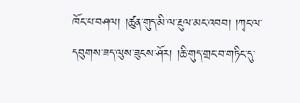ཁོང་པ་བཤལ། །ཚུན་གུད་མི་ལ་རྔུལ་མང་འབབ། །ཀྭང་ལ་དབུགས་ཟད་ལུས་ཟུངས་ཤོར། །ཆི་གུད་གྲང་བ་གཏིང་དུ་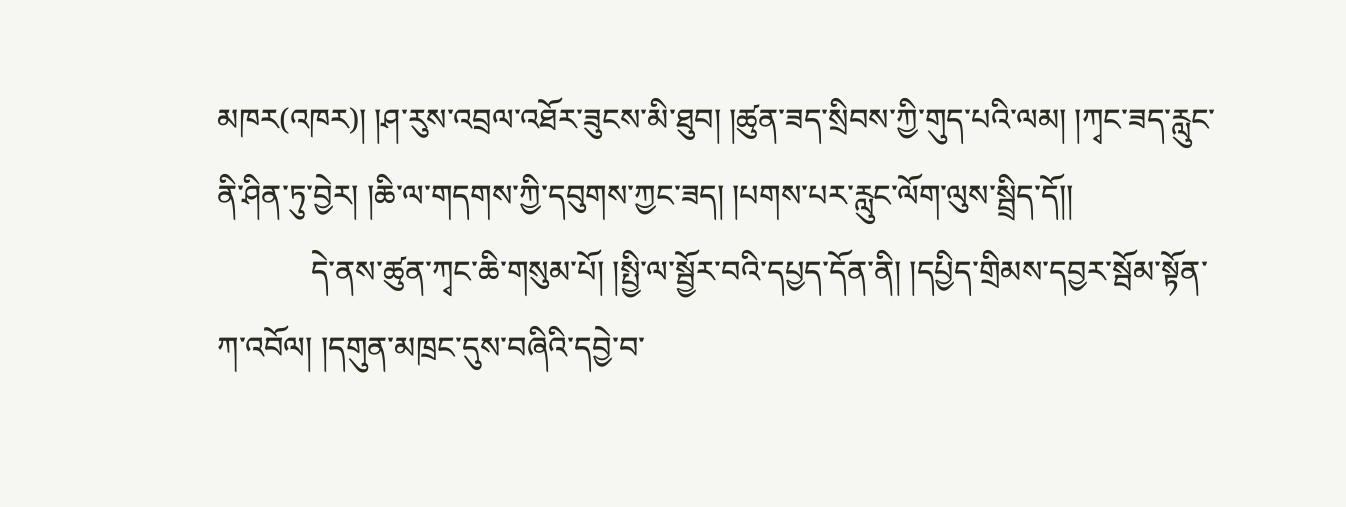མཁར(འཁར)། །ཤ་རུས་འབྲལ་འཐོར་ཟུངས་མི་ཐུབ། །ཚུན་ཟད་སྲིབས་ཀྱི་གུད་པའི་ལམ། །ཀྭང་ཟད་རླུང་ནི་ཤིན་ཏུ་བྱེར། །ཆི་ལ་གདགས་ཀྱི་དབུགས་ཀྱང་ཟད། །པགས་པར་རླུང་ལོག་ལུས་སྦྲིད་དོ།།
            དེ་ནས་ཚུན་ཀྭང་ཆི་གསུམ་པོ། །སྤྱི་ལ་སྦྱོར་བའི་དཔྱད་དོན་ནི། །དཔྱིད་གྲིམས་དབྱར་སྦོམ་སྟོན་ཀ་འབོལ། །དགུན་མཁྲང་དུས་བཞིའི་དབྱེ་བ་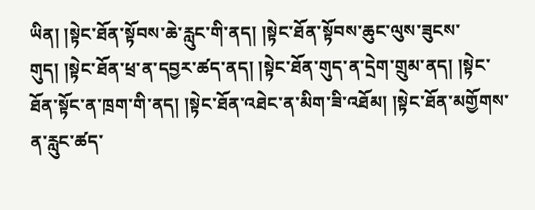ཡིན། །སྟེང་ཐོན་སྟོབས་ཆེ་རླུང་གི་ནད། །སྟེང་ཐོན་སྟོབས་ཆུང་ལུས་ཟུངས་གུད། །སྟེང་ཐོན་ཕྲ་ན་དབྱར་ཚད་ནད། །སྟེང་ཐོན་གུད་ན་དྲེག་གྲུམ་ནད། །སྟེང་ཐོན་སྟོང་ན་ཁྲག་གི་ནད། །སྟེང་ཐོན་འཐེང་ན་མིག་ཟི་འཐོམ། །སྟེང་ཐོན་མགྱོགས་ན་རླུང་ཚད་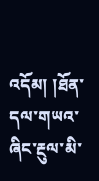འདོམ། །ཐོན་དལ་གཡའ་ཞིང་རྔུལ་མི་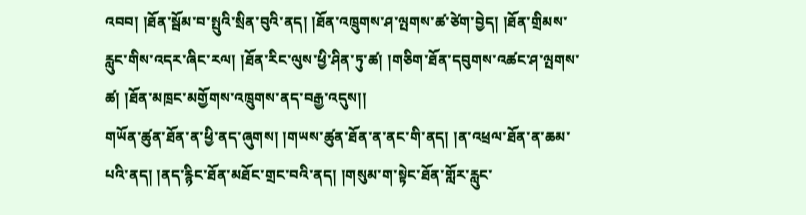འབབ། །ཐོན་སྦོམ་བ་སྤུའི་སྲིན་བུའི་ནད། །ཐོན་འཁྲུགས་ཤ་ལྤགས་ཚ་ཙེག་བྱེད། །ཐོན་གྲིམས་རླུང་གིས་འདར་ཞིང་རལ། །ཐོན་རིང་ལུས་ཕྱི་ཤིན་ཏུ་ཚ། །གཅིག་ཐོན་དབུགས་འཚང་ཤ་ལྤགས་ཚ། །ཐོན་མཁྲང་མགྱོགས་འཁྲུགས་ནད་བརྒྱ་འདུས།།
གཡོན་ཚུན་ཐོན་ན་ཕྱི་ནད་ཞུགས། །གཡས་ཚུན་ཐོན་ན་ནང་གི་ནད། །ན་འཕྲལ་ཐོན་ན་ཆམ་པའི་ནད། །ནད་རྙིང་ཐོན་མཐོང་གྲང་བའི་ནད། །གསུམ་ག་སྟེང་ཐོན་གློར་རླུང་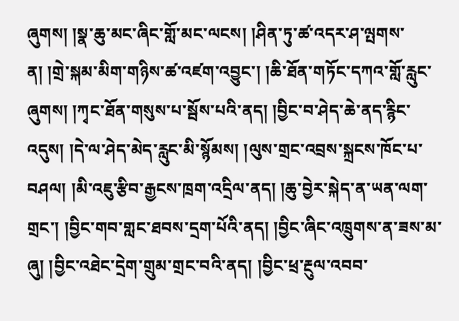ཞུགས། །སྣ་ཆུ་མང་ཞིང་གློ་མང་ལངས། །ཤིན་ཏུ་ཚ་འདར་ཤ་ལྤགས་ན། །གྲེ་སྐམ་མིག་གཉིས་ཚ་འཛག་འབྱུང་། །ཆི་ཐོན་གཏོང་དཀའ་གློ་རླུང་ཞུགས། །ཀྭང་ཐོན་གསུས་པ་སྦོས་པའི་ནད། །བྱིང་བ་ཤེད་ཆེ་ནད་རྙིང་འདུས། །དེ་ལ་ཤེད་མེད་རླུང་མི་སྙོམས། །ལུས་གྲང་འབྲས་སྐྲངས་ཁོང་པ་བཤལ། །མི་འཇུ་རྩིབ་རྒྱངས་ཁྲག་འདྲིལ་ནད། །ཆུ་བྱེར་སྐེད་ན་ཡན་ལག་གྲང་། །བྱིང་གབ་གླང་ཐབས་དྲག་པོའི་ནད། །བྱིང་ཞིང་འཁྲུགས་ན་ཟས་མ་ཞུ། །བྱིང་འཐེང་དྲེག་གྲུམ་གྲང་བའི་ནད། །བྱིང་ཕྲ་རྔུལ་འབབ་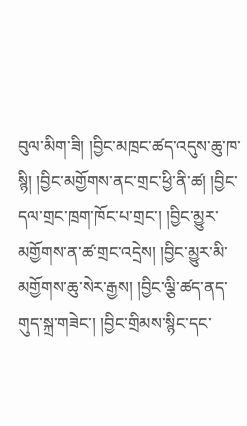བུལ་མིག་ཟི། །བྱིང་མཁྲང་ཚད་འདུས་ཆུ་ཁ་སྙི། །བྱིང་མགྱོགས་ནང་གྲང་ཕྱི་ནི་ཚ། །བྱིང་དལ་གྲང་ཁྲག་ཁོང་པ་གྲང་། །བྱིང་མྱུར་མགྱོགས་ན་ཚ་གྲང་འདྲེས། །བྱིང་མྱུར་མི་མགྱོགས་ཆུ་སེར་རྒྱས། །བྱིང་ལྕི་ཚད་ནད་གུད་སྐྲ་གཟེང་། །བྱིང་གྲིམས་སྙིང་དང་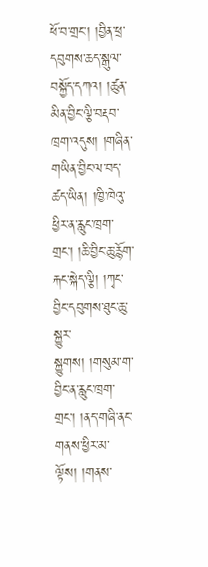ཕོ་བ་གྲང་། །བྱིན་ཕྲ་དབུགས་ཆད་སྒུལ་བསྐྱོད་དཀའ། །ཚུན་མིན་བྱིང་ལྕི་བརྡབ་ཁྲག་འདུས། །གཞིན་གཡིན་བྱིང་ལ་བད་ཚད་ཡིན། །ཁྱི་ཁེའུ་ཕྱིར་ན་རླུང་ཁྲག་གྲང་། །ཆི་བྱིང་ཆུ་རྙོག་རྐང་སྐེད་ལྕི། །ཀྭང་བྱིང་དབུགས་ཐུང་ཆུ་སྐྱུར་སྐྱུགས། །གསུམ་ག་བྱིང་ན་རླུང་ཁྲག་གྲང་། །ནད་གཞི་ནང་གནས་ཕྱིར་མ་ལྟོས། །གནས་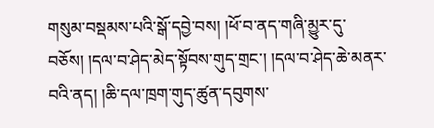གསུམ་བསྡམས་པའི་སྒོ་དབྱེ་བས། །ཕོ་བ་ནད་གཞི་མྱུར་དུ་བཅོས། །དལ་བ་ཤེད་མེད་སྟོབས་གུད་གྲང་། །དལ་བ་ཤེད་ཆེ་མནར་བའི་ནད། །ཆི་དལ་ཁྲག་གུད་ཚུན་དབུགས་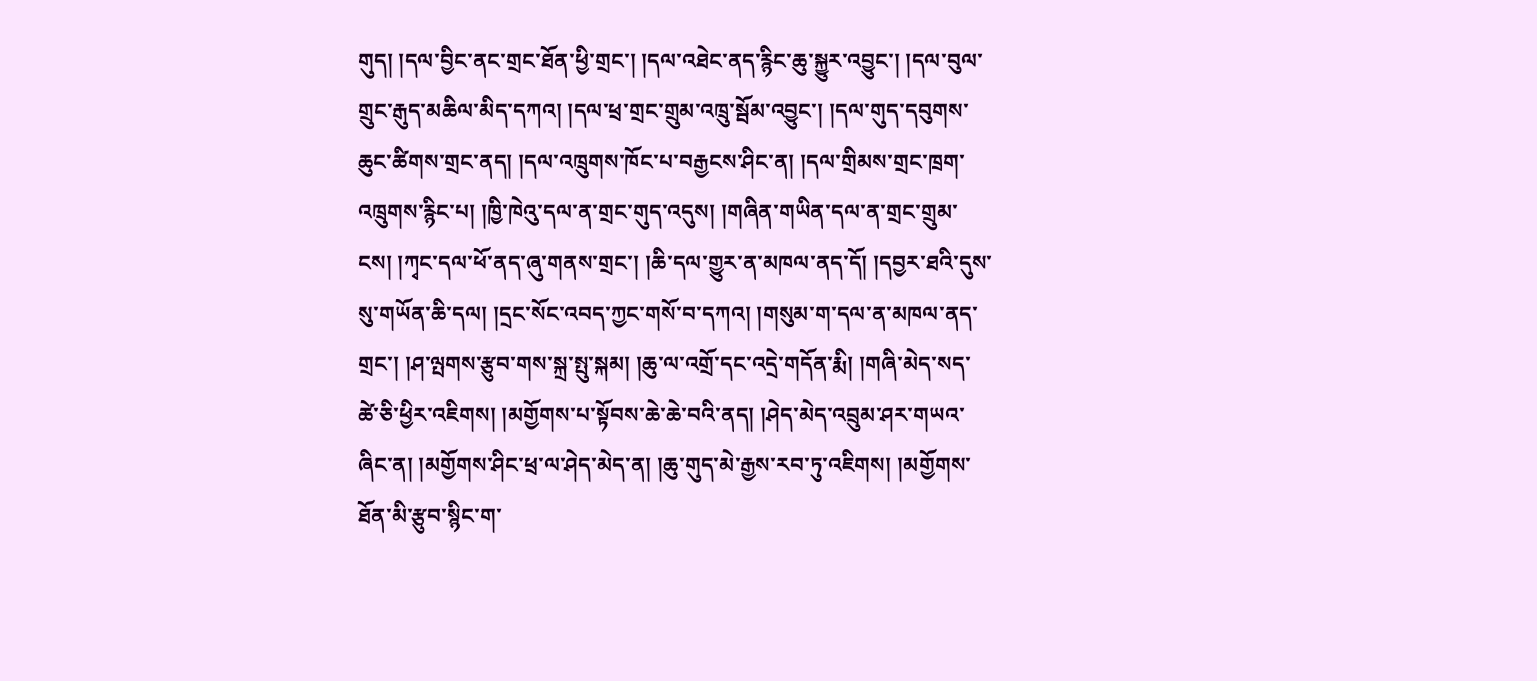གུད། །དལ་བྱིང་ནང་གྲང་ཐོན་ཕྱི་གྲང་། །དལ་འཐེང་ནད་རྙིང་ཆུ་སྐྱུར་འབྱུང་། །དལ་བུལ་གྲུང་རྒུད་མཆིལ་མིད་དཀའ། །དལ་ཕྲ་གྲང་གྲུམ་འཁྲུ་སྦོམ་འབྱུང་། །དལ་གུད་དབུགས་ཆུང་ཚིགས་གྲང་ནད། །དལ་འཁྲུགས་ཁོང་པ་བརྒྱངས་ཤིང་ན། །དལ་གྲིམས་གྲང་ཁྲག་འཁྲུགས་རྙིང་པ། །ཁྱི་ཁེའུ་དལ་ན་གྲང་གུད་འདུས། །གཞིན་གཡིན་དལ་ན་གྲང་གྲུམ་ངས། །ཀྭང་དལ་ཕོ་ནད་ཞུ་གནས་གྲང་། །ཆི་དལ་གྱུར་ན་མཁལ་ནད་དོ། །དབྱར་ཐའི་དུས་སུ་གཡོན་ཆི་དལ། །དྲང་སོང་འབད་ཀྱང་གསོ་བ་དཀའ། །གསུམ་ག་དལ་ན་མཁལ་ནད་གྲང་། །ཤ་ལྤགས་རྩུབ་གས་སྐྲ་སྤུ་སྐམ། །ཆུ་ལ་འགྲོ་དང་འདྲེ་གདོན་རྨི། །གཞི་མེད་སད་ཚེ་ཅི་ཕྱིར་འཇིགས། །མགྱོགས་པ་སྟོབས་ཆེ་ཆེ་བའི་ནད། །ཤེད་མེད་འབྲུམ་ཤར་གཡའ་ཞིང་ན། །མགྱོགས་ཤིང་ཕྲ་ལ་ཤེད་མེད་ན། །ཆུ་གུད་མེ་རྒྱས་རབ་ཏུ་འཇིགས། །མགྱོགས་ཐོན་མི་རྩུབ་སྙིང་ག་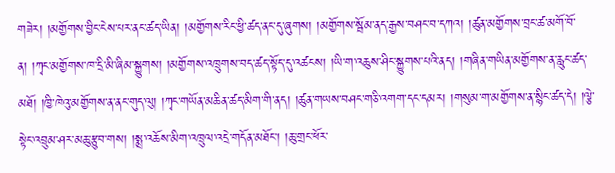གཟེར། །མགྱོགས་བྱིང་ངེས་པར་ནང་ཚད་ཡིན། །མགྱོགས་རིང་ཕྱི་ཚད་ནང་དུ་ཞུགས། །མགྱོགས་སྦོམ་ནད་རྒྱས་བཤང་བ་དཀའ། །ཚུན་མགྱོགས་བྲང་ཚ་མགོ་བོ་ན། །ཀྭང་མགྱོགས་ཁ་དྲི་མི་ཞིམ་སྐྱུགས། །མགྱོགས་འཁྲུགས་བད་ཚད་སྟོད་དུ་འཚངས། །ཡི་ག་འཆུས་ཤིང་སྐྱུགས་པའི་ནད། །གཞིན་གཡིན་མགྱོགས་ན་རླུང་ཚད་མཐོ། །ཁྱི་ཁེའུ་མགྱོགས་ན་ནང་གུད་ལུ། །ཀྭང་གཡོན་མཆིན་ཚད་མིག་གི་ནད། །ཚུན་གཡས་བཤང་གཅི་འགག་དང་དམར། །གསུམ་ག་མགྱོགས་ན་སྙིང་ཚད་དེ། །ལྕེ་སྟེང་འབྲུམ་ཤར་མཆུ་རྩུབ་གས། །སྨྲ་འཆོས་མིག་འཁྲུལ་འདྲེ་གདོན་མཐོང་། །ཆུ་གྲང་ཕོར་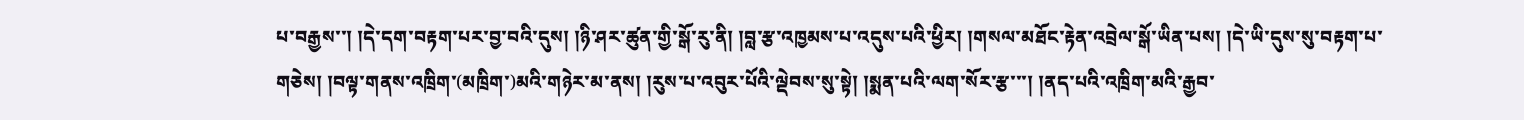པ་བརྒྱས་་། །དེ་དག་བརྟག་པར་བྱ་བའི་དུས། །ཉི་ཤར་ཚུན་གྱི་སྒོ་རུ་ནི། །བླ་རྩ་འཁྱམས་པ་འདུས་པའི་ཕྱིར། །གསལ་མཐོང་རྟེན་འབྲེལ་སྒོ་ཡིན་པས། །དེ་ཡི་དུས་སུ་བརྟག་པ་གཅེས། །བལྟ་གནས་འཁྲིག་(མཁྲིག་)མའི་གཉེར་མ་ནས། །རུས་པ་འབུར་པོའི་ལྡེབས་སུ་སྟེ། །སྨན་པའི་ལག་སོར་རྩ་་་། །ནད་པའི་འཁྲིག་མའི་རྒྱབ་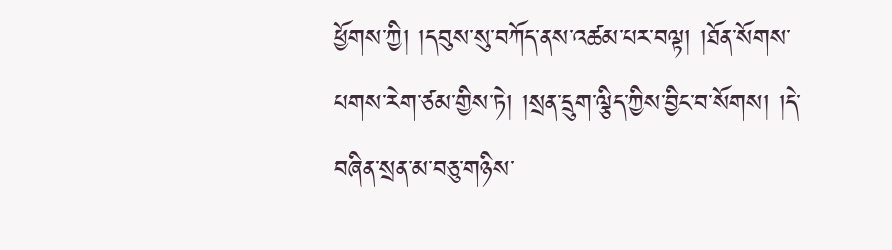ཕྱོགས་ཀྱི། །དབུས་སུ་བཀོད་ནས་འཚམ་པར་བལྟ། །ཐོན་སོགས་པགས་རེག་ཙམ་གྱིས་ཏེ། །སྲན་དྲུག་ལྕིད་ཀྱིས་བྱིང་བ་སོགས། །དེ་བཞིན་སྲན་མ་བཅུ་གཉིས་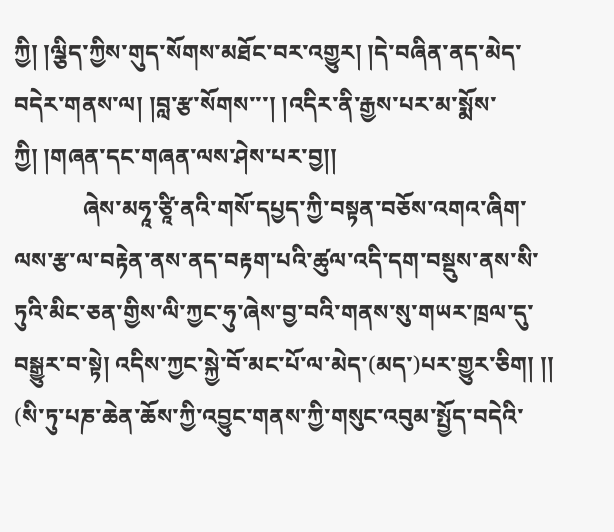ཀྱི། །ལྕིད་ཀྱིས་གུད་སོགས་མཐོང་བར་འགྱུར། །དེ་བཞིན་ནད་མེད་བདེར་གནས་ལ། །བླ་རྩ་སོགས་་་། །འདིར་ནི་རྒྱས་པར་མ་སྨོས་ཀྱི། །གཞན་དང་གཞན་ལས་ཤེས་པར་བྱ།།
            ཞེས་མཧཱ་ཙཱི་ནའི་གསོ་དཔྱད་ཀྱི་བསྟན་བཅོས་འགའ་ཞིག་ལས་རྩ་ལ་བརྟེན་ནས་ནད་བརྟག་པའི་ཚུལ་འདི་དག་བསྡུས་ནས་སི་ཏུའི་མིང་ཅན་གྱིས་ལི་ཀྱང་ཧུ་ཞེས་བྱ་བའི་གནས་སུ་གཡར་ཁྲལ་དུ་བསྒྱུར་བ་སྟེ། འདིས་ཀྱང་སྐྱེ་བོ་མང་པོ་ལ་མེད་(མད་)པར་གྱུར་ཅིག། །།
(སི་ཏུ་པཎ་ཆེན་ཆོས་ཀྱི་འབྱུང་གནས་ཀྱི་གསུང་འབུམ་སྤྱོད་བདེའི་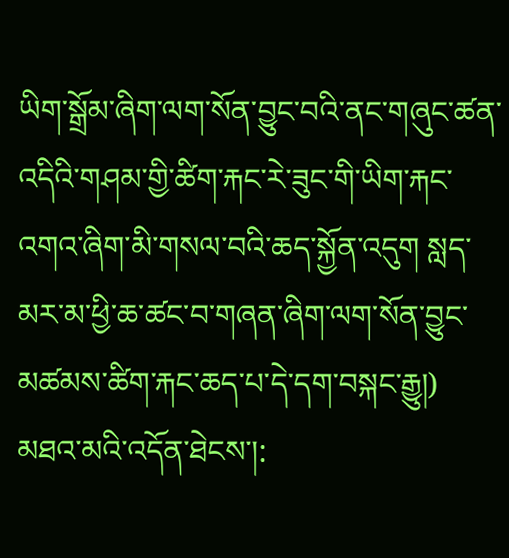ཡིག་སྒྲོམ་ཞིག་ལག་སོན་བྱུང་བའི་ནང་གཞུང་ཚན་འདིའི་གཤམ་གྱི་ཚིག་རྐང་རེ་ཟུང་གི་ཡིག་རྐང་འགའ་ཞིག་མི་གསལ་བའི་ཆད་སྐྱོན་འདུག སླད་མར་མ་ཕྱི་ཆ་ཚང་བ་གཞན་ཞིག་ལག་སོན་བྱུང་མཚམས་ཚིག་རྐང་ཆད་པ་དེ་དག་བསྐང་རྒྱུ།)
མཐའ་མའི་འདོན་ཐེངས་།: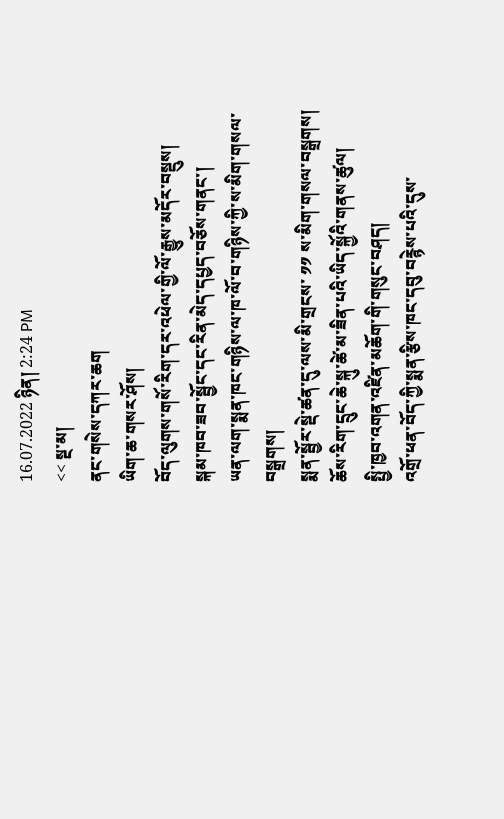16.07.2022 ཉིན། 2:24 PM
<< སྔ་མ།
ནང་གསེས་དཀར་ཆག
ཡིག་ཆ་གསར་ཤོས།
བོད་ལུགས་གསོ་རིག་དར་འཕེལ་གྱི་ལོ་རྒྱུས་མདོར་བསྡུས།
སྐམ་ཁབ་ཟབ་སྦྱོང་དང་རིན་མེད་དཔྱད་བཅོས་གནང་།
ཡན་ལག་སྨན་ཁང་གཉིས་ལ་ཁ་ལོ་བ་གཉིས་ཀྱི་ས་མིག་གསལ་བསྒྲགས།
སྨན་སྦྱོར་སྡེ་ཚན་དུ་ལས་མི་གྲངས་ ༡༡ ས་མིག་གསལ་བསྒྲགས།
ཆོས་རིག་དྲུང་ཆེ་སྐུ་ཚེ་མ་ཟིན་པའི་ཡིད་སྐྱོའི་གནས་ཚུལ།
སྤྱི་ཁྱབ་འགན་འཛིན་མཆོག་གི་གསུང་བཤད།
འགྲོ་ཕན་བོད་ཀྱི་སྨན་རྩིས་ཁང་དབུ་བརྙེས་པའི་དུས་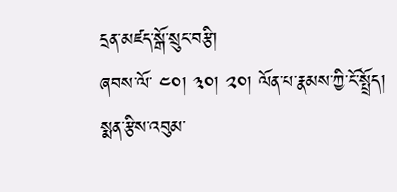དྲན་མཛད་སྒོ་སྲུང་བརྩི།
ཞབས་ལོ་ ༤༠། ༣༠། ༢༠། ལོན་པ་རྣམས་ཀྱི་ངོ་སྤྲོད།
སྨན་རྩིས་འབུམ་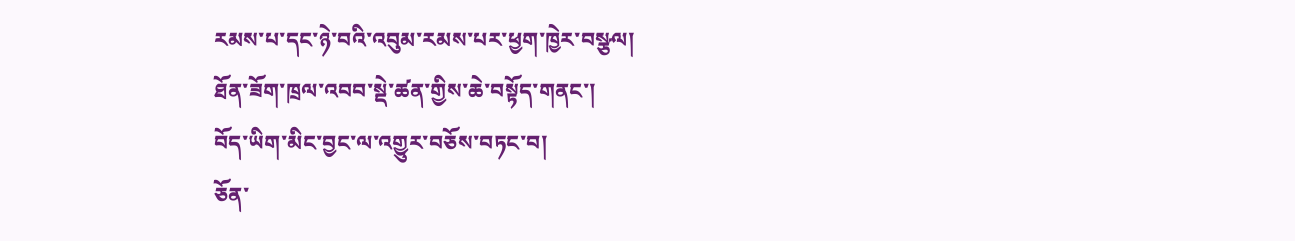རམས་པ་དང་ཉེ་བའི་འབུམ་རམས་པར་ཕྱག་ཁྱེར་བསྩལ།
ཐོན་ཟོག་ཁྲལ་འབབ་སྡེ་ཚན་གྱིས་ཆེ་བསྟོད་གནང་།
བོད་ཡིག་མིང་བྱང་ལ་འགྱུར་བཅོས་བཏང་བ།
ཅོན་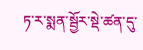ཏ་ར་སྨན་སྦྱོར་སྡེ་ཚན་དུ་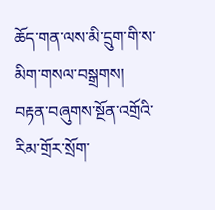ཆོད་གན་ལས་མི་དྲུག་གི་ས་མིག་གསལ་བསྒྲགས།
བརྟན་བཞུགས་སྔོན་འགྲོའི་རིམ་གྲོར་སྲོག་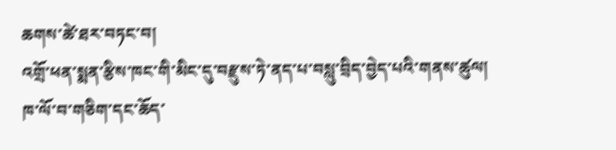ཆགས་ཚེ་ཐར་བཏང་བ།
འགྲོ་ཕན་སྨན་རྩིས་ཁང་གི་མིང་དུ་བརྫུས་ཏེ་ནད་པ་བསླུ་བྲིད་བྱེད་པའི་གནས་ཚུལ།
ཁ་ལོ་བ་གཅིག་དང་ཆོད་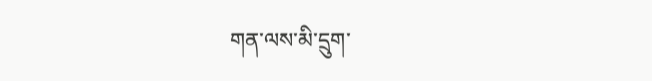གན་ལས་མི་དྲུག་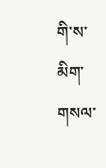གི་ས་མིག་གསལ་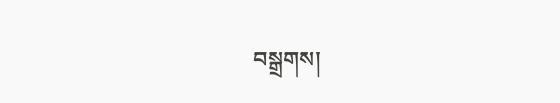བསྒྲགས།